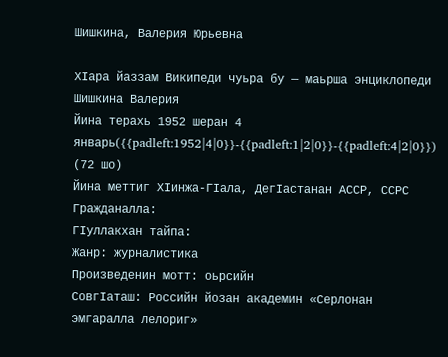Шишкина, Валерия Юрьевна

ХӀара йаззам Википеди чуьра бу — маьрша энциклопеди
Шишкина Валерия
Йина терахь 1952 шеран 4 январь({{padleft:1952|4|0}}-{{padleft:1|2|0}}-{{padleft:4|2|0}}) (72 шо)
Йина меттиг ХӀинжа-ГӀала, ДегӀастанан АССР, ССРС
Гражданалла:
ГӀуллакхан тайпа:
Жанр: журналистика
Произведенин мотт: оьрсийн
СовгӀаташ: Российн йозан академин «Серлонан эмгаралла лелориг»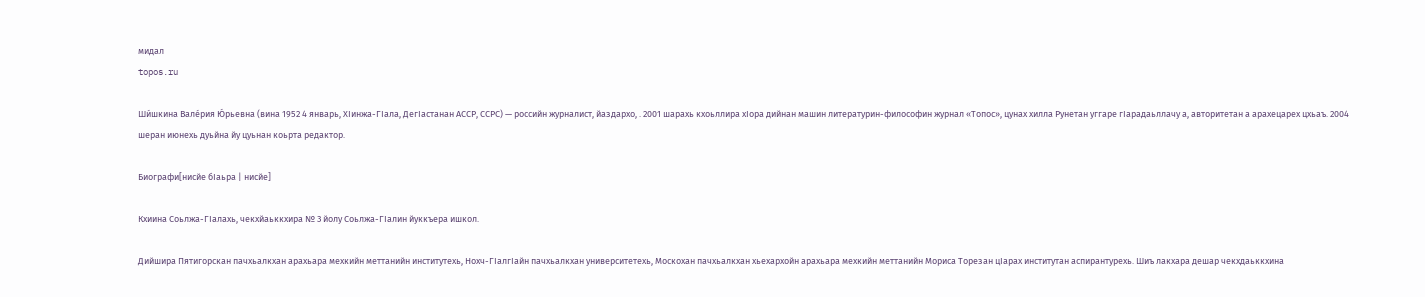мидал
topos.ru

Ши́шкина Вале́рия Ю́рьевна (вина 1952 4 январь, ХӀинжа-ГӀала, ДегӀастанан АССР, ССРС) — российн журналист, йаздархо, . 2001 шарахь кхоьллира хӀора дийнан машин литературин-философин журнал «Топос», цунах хилла Рунетан уггаре гӀарадаьллачу а, авторитетан а арахецарех цхьаъ. 2004 шеран июнехь дуьйна йу цуьнан коьрта редактор.

Биографи[нисйе бӀаьра | нисйе]

Кхиина Соьлжа-ГӀалахь, чекхйаьккхира № 3 йолу Соьлжа-ГӀалин йуккъера ишкол.

Дийшира Пятигорскан пачхьалкхан арахьара мехкийн меттанийн институтехь, Нохч-ГӀалгӀайн пачхьалкхан университетехь, Москохан пачхьалкхан хьехархойн арахьара мехкийн меттанийн Мориса Торезан цӀарах институтан аспирантурехь. Шиъ лакхара дешар чекхдаьккхина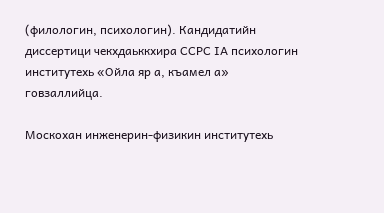(филологин, психологин). Кандидатийн диссертици чекхдаьккхира ССРС ӀА психологин институтехь «Ойла яр а, къамел а» говзаллийца.

Москохан инженерин-физикин институтехь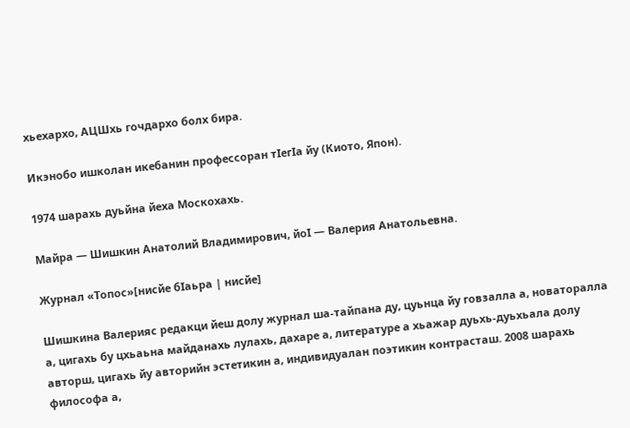хьехархо, АЦШхь гочдархо болх бира.

Икэнобо ишколан икебанин профессоран тӀегӀа йу (Киото, Япон).

1974 шарахь дуьйна йеха Москохахь.

Майра — Шишкин Анатолий Владимирович, йоӀ — Валерия Анатольевна.

Журнал «Топос»[нисйе бӀаьра | нисйе]

Шишкина Валерияс редакци йеш долу журнал ша-тайпана ду, цуьнца йу говзалла а, новаторалла а, цигахь бу цхьаьна майданахь лулахь, дахаре а, литературе а хьажар дуьхь-дуьхьала долу авторш, цигахь йу авторийн эстетикин а, индивидуалан поэтикин контрасташ. 2008 шарахь философа а,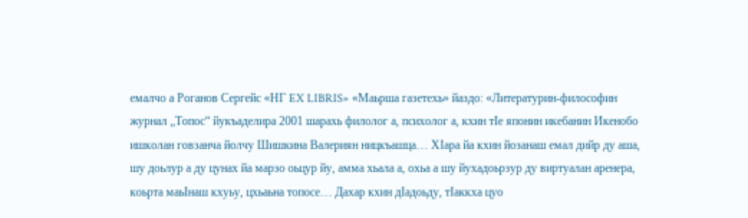емалчо а Роганов Сергейс «НГ EX LIBRIS» «Маьрша газетехь» йаздо: «Литературин-философин журнал „Топос“ йукъаделира 2001 шарахь филолог а, психолог а, кхин тӀе японин икебанин Икенобо ишколан говзанча йолчу Шишкина Валериян ницкъашца… ХӀара йа кхин йозанаш емал дийр ду аша, шу доьлур а ду цунах йа марзо оьцур йу, амма хьала а, охьа а шу йухадоьрзур ду виртуалан аренера, коьрта маьӀнаш кхуьу, цхьаьна топосе… Дахар кхин дӀадоьду, тӀаккха цуо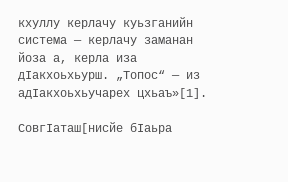кхуллу керлачу куьзганийн система — керлачу заманан йоза а, керла иза дӀакхоьхьурш. „Топос“ — из адӀакхоьхьучарех цхьаъ»[1].

СовгӀаташ[нисйе бӀаьра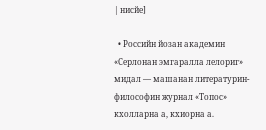| нисйе]

  • Российн йозан академин «Серлонан эмгаралла лелориг» мидал — машанан литературин-философин журнал «Топос» кхолларна а, кхиорна а.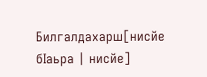Билгалдахарш[нисйе бӀаьра | нисйе]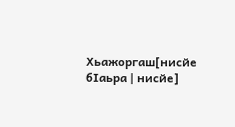Хьажоргаш[нисйе бӀаьра | нисйе]